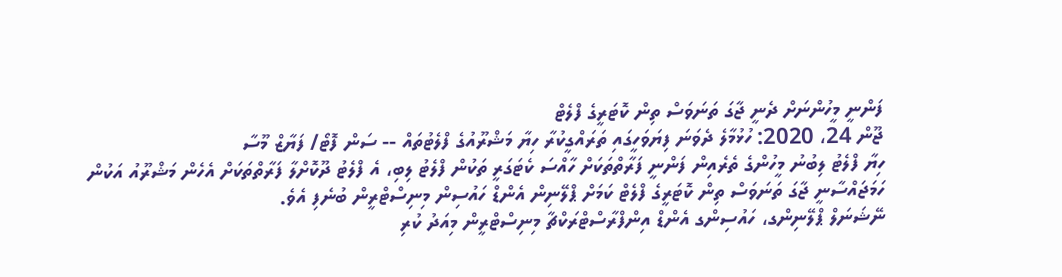ފަންނީ މީހުންނަށް ދެނީ ޖާގަ ތަނަވަސް ތިން ކޮޓަރީގެ ފްލެޓް
ޖޫން 24، 2020: ހުޅުމާލެ ދެވަނަ ފިޔަވަހީގައި ތަރައްގީކުރާ ހިޔާ މަޝްރޫއުގެ ފްލެޓުތައް -- ސަން ފޮޓޯ/ ފަޔާޒް މޫސާ
ހިޔާ ފްލެޓު ލިބުނު މީހުންގެ ތެރެއިން ފަންނީ ފަރާތްތަކަށް ހާއްސަ ކެޓަގަރީ ތަކުން ފްލެޓު ލިބި، އެ ފްލެޓު ދޫކޮށްލާ ފަރާތްތަކަށް އެހެން މަޝްރޫއު އަކުން ހަމަޖައްސާނީ ޖާގަ ތަނަވަސް ތިން ކޮޓަރީގެ ފްލެޓް ކަމަށް ޕްލޭނިން އެންޑް ހައުސިން މިނިސްޓްރީން ބުނެފި އެވެ.
ނޭޝަނަލް ޕްލޭނިންގ، ހައުސިންގ އެންޑް އިންފްރާސްޓްރަކްޗާ މިނިސްޓްރީން މިއަދު ކުރި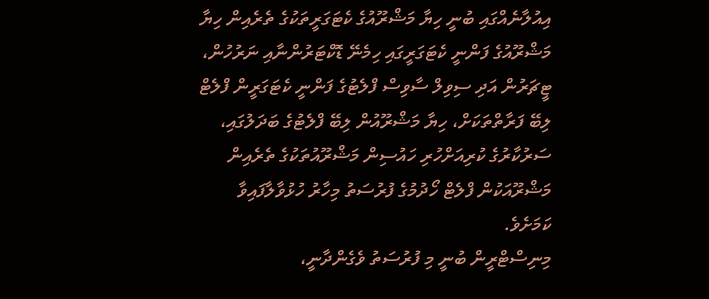އިއުލާނެއްގައި ބުނީ ހިޔާ މަޝްރޫއުގެ ކެޓަގަރީތަކުގެ ތެރެއިން ހިޔާ މަޝްރޫއުގެ ފަންނީ ކެޓަގަރީގައި ހިމެނޭ ޑޮކްޓަރުންނާއި ނަރުހުން، ޓީޗަރުން އަދި ސިވިލް ސާވިސް ފްލެޓުގެ ފަންނީ ކެޓަގަރީން ފްލެޓް ލިބޭ ފަރާތްތަކަށް، ހިޔާ މަޝްރޫއުން ލިބޭ ފްލެޓުގެ ބަދަލުގައި، ސަރުކާރުގެ ކުރިއަށްހުރި ހައުސިން މަޝްރޫއުތަކުގެ ތެރެއިން މަޝްރޫއަކުން ފްލެޓް ހޯދުމުގެ ފުރުސަތު މިހާރު ހުޅުވާލާފައިވާ ކަމަށެވެ.
މިނިސްޓްރީން ބުނީ މި ފުރުސަތު ވެގެންދާނީ،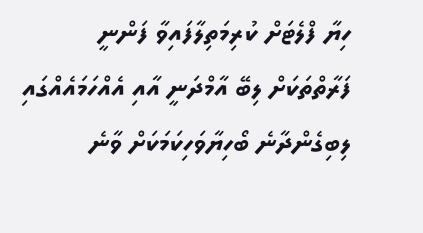ހިޔާ ފްލެޓަށް ކުރިމަތިލާފައިވާ ފަންނީ ފަރާތްތަކަށް ލިބޭ އާމްދަނީ އާއި އެއްހަމައެއްގައި ލިބިގެންދާނެ ބޯހިޔާވަހިކަމަކަށް ވާނެ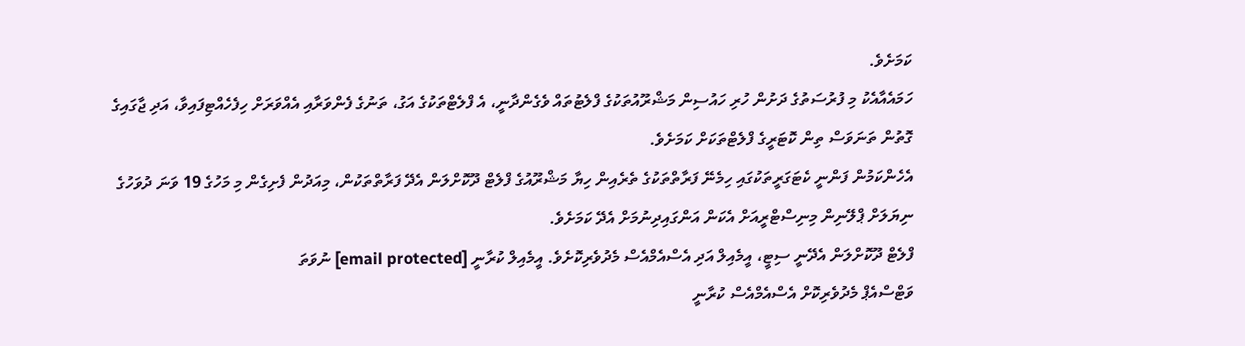ކަމަށެވެ.
ހަމައެއާއެކު މި ފުރުސަތުގެ ދަށުން ހުރި ހައުސިން މަޝްރޫއުތަކުގެ ފްލެޓުތައް ވެގެންދާނީ، އެ ފްލެޓްތަކުގެ އަގު، ތަނުގެ ފެންވަރާއި އެއްވަރަށް ހިފެހެއްޓިފައިވާ، އަދި ޖާގައިގެ ގޮތުން ތަނަވަސް ތިން ކޮޓަރީގެ ފްލެޓްތަކަށް ކަމަށެވެ.
އެހެންކަމުން ފަންނީ ކެޓަގަރީތަކުގައި ހިމެނޭ ފަރާތްތަކުގެ ތެރެއިން ހިޔާ މަޝްރޫއުގެ ފްލެޓް ދޫކޮށްލަން އެދޭ ފަރާތްތަކުން، މިއަދުން ފެށިގެން މި މަހުގެ 19 ވަނަ ދުވަހުގެ ނިޔަލަށް ޕްލޭނިން މިނިސްޓްރީއަށް އެކަން އަންގައިދިނުމަށް އެދޭ ކަމަށެވެ.
ފްލެޓް ދޫކޮށްލަން އެދޭނީ ސިޓީ، އީމެއިލް އަދި އެސްއެމްއެސް މެދުވެރިކޮށެވެ. އީމެއިލް ކުރާނީ [email protected] ނުވަތަ
ވަޓްސްއެޕް މެދުވެރިކޮށް އެސްއެމްއެސް ކުރާނީ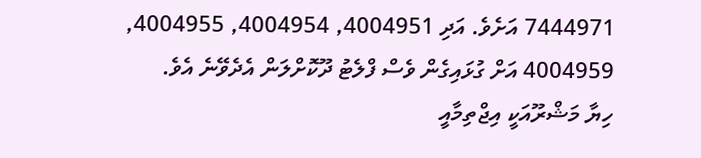7444971 އަށެވެ. އަދި 4004951, 4004954, 4004955, 4004959 އަށް ގުޅައިގެން ވެސް ފްލެޓު ދޫކޮށްލަން އެދެވޭނެ އެވެ.
ހިޔާ މަޝްރޫއަކީ އިޖްތިމާއީ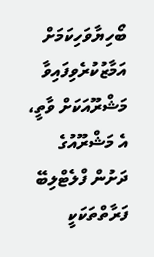ބޯހިޔާވަހިކަމަށް އަމާޒުކުރެވިފައިވާ މަޝްރޫއަކަށް ވާތީ، އެ މަޝްރޫއުގެ ދަށުން ފްލެޓްލިބޭ ފަރާތްތަކަކީ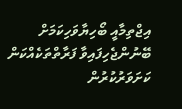އިޖްތިމާއީ ބޯހިޔާވަހިކަމަށް ބޭނުންޖެހިފައިވާ ފަރާތްތަކެއްކަން ކަށަވަރުކުރުން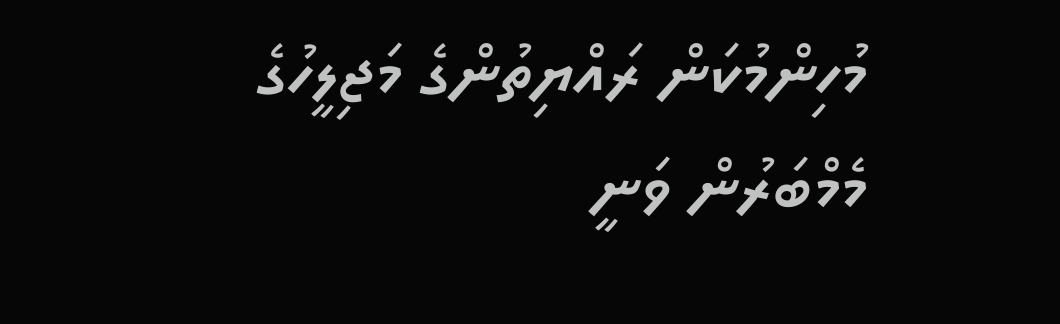މުހިންމުކަން ރައްޔިތުންގެ މަޖިލީހުގެ މެމްބަރުން ވަނީ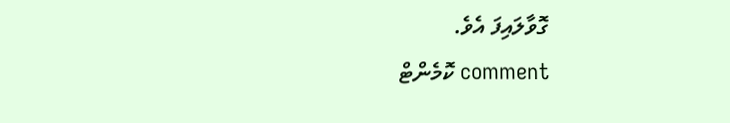ގޮވާލައިފަ އެވެ.
comment ކޮމެންޓް